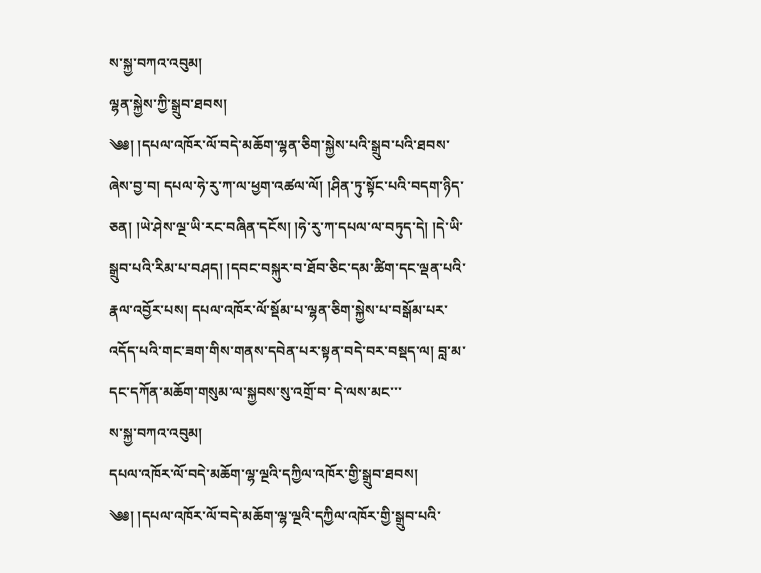ས་སྐྱ་བཀའ་འབུམ།
ལྷན་སྐྱེས་ཀྱི་སྒྲུབ་ཐབས།
༄༅། །དཔལ་འཁོར་ལོ་བདེ་མཆོག་ལྷན་ཅིག་སྐྱེས་པའི་སྒྲུབ་པའི་ཐབས་ཞེས་བྱ་བ། དཔལ་ཧེ་རུ་ཀ་ལ་ཕྱག་འཚལ་ལོ། །ཤིན་ཏུ་སྟོང་པའི་བདག་ཉིད་ཅན། །ཡེ་ཤེས་ལྔ་ཡི་རང་བཞིན་དངོས། །ཧེ་རུ་ཀ་དཔལ་ལ་བཏུད་དེ། །དེ་ཡི་སྒྲུབ་པའི་རིམ་པ་བཤད། །དབང་བསྐུར་བ་ཐོབ་ཅིང་དམ་ཚིག་དང་ལྡན་པའི་རྣལ་འབྱོར་པས། དཔལ་འཁོར་ལོ་སྡོམ་པ་ལྷན་ཅིག་སྐྱེས་པ་བསྒོམ་པར་འདོད་པའི་གང་ཟག་གིས་གནས་དབེན་པར་སྟན་བདེ་བར་བསྡད་ལ། བླ་མ་དང་དཀོན་མཆོག་གསུམ་ལ་སྐྱབས་སུ་འགྲོ་བ་ དེ་ལས་མང་་་
ས་སྐྱ་བཀའ་འབུམ།
དཔལ་འཁོར་ལོ་བདེ་མཆོག་ལྷ་ལྔའི་དཀྱིལ་འཁོར་གྱི་སྒྲུབ་ཐབས།
༄༅། །དཔལ་འཁོར་ལོ་བདེ་མཆོག་ལྷ་ལྔའི་དཀྱིལ་འཁོར་གྱི་སྒྲུབ་པའི་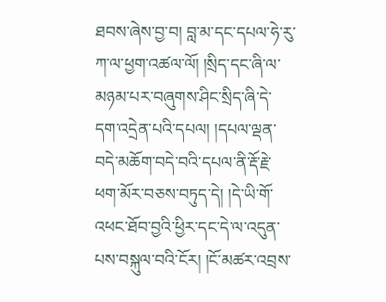ཐབས་ཞེས་བྱ་བ། བླ་མ་དང་དཔལ་ཧེ་རུ་ཀ་ལ་ཕྱག་འཚལ་ལོ། །སྲིད་དང་ཞི་ལ་མཉམ་པར་བཞུགས་ཤིང་སྲིད་ཞི་དེ་དག་འདྲེན་པའི་དཔལ། །དཔལ་ལྡན་བདེ་མཆོག་བདེ་བའི་དཔལ་ནི་རྡོ་རྗེ་ཕག་མོར་བཅས་བཏུད་དེ། །དེ་ཡི་གོ་འཕང་ཐོབ་བྱའི་ཕྱིར་དང་དེ་ལ་འདུན་པས་བསྐུལ་བའི་ངོར། །ངོ་མཚར་འབྲས་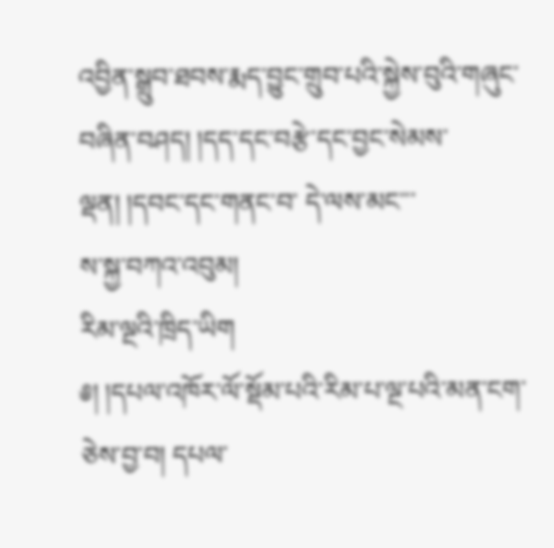འབྱིན་སྒྲུབ་ཐབས་རྨད་བྱུང་གྲུབ་པའི་སྐྱེས་བུའི་གཞུང་བཞིན་བཤད། །དད་དང་བརྩེ་དང་བྱང་སེམས་ལྡན། །དབང་དང་གནང་བ་ དེ་ལས་མང་་་
ས་སྐྱ་བཀའ་འབུམ།
རིམ་ལྔའི་ཁྲིད་ཡིག
༅། །དཔལ་འཁོར་ལོ་སྡོམ་པའི་རིམ་པ་ལྔ་པའི་མན་ངག་ཅེས་བྱ་བ། དཔལ་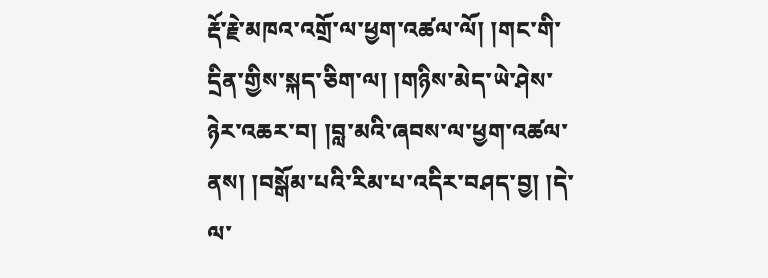རྡོ་རྗེ་མཁའ་འགྲོ་ལ་ཕྱག་འཚལ་ལོ། །གང་གི་དྲིན་གྱིས་སྐད་ཅིག་ལ། །གཉིས་མེད་ཡེ་ཤེས་ཉེར་འཆར་བ། །བླ་མའི་ཞབས་ལ་ཕྱག་འཚལ་ནས། །བསྒོམ་པའི་རིམ་པ་འདིར་བཤད་བྱ། །དེ་ལ་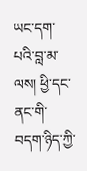ཡང་དག་པའི་བླ་མ་ལས། ཕྱི་དང་ནང་གི་བདག་ཉིད་ཀྱི་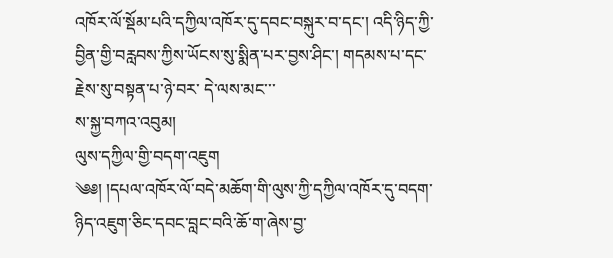འཁོར་ལོ་སྡོམ་པའི་དཀྱིལ་འཁོར་དུ་དབང་བསྐུར་བ་དང་། འདི་ཉིད་ཀྱི་བྱིན་གྱི་བརླབས་ཀྱིས་ཡོངས་སུ་སྨིན་པར་བྱས་ཤིང་། གདམས་པ་དང་རྗེས་སུ་བསྟན་པ་ཉེ་བར་ དེ་ལས་མང་་་
ས་སྐྱ་བཀའ་འབུམ།
ལུས་དཀྱིལ་གྱི་བདག་འཇུག
༄༅། །དཔལ་འཁོར་ལོ་བདེ་མཆོག་གི་ལུས་ཀྱི་དཀྱིལ་འཁོར་དུ་བདག་ཉིད་འཇུག་ཅིང་དབང་བླང་བའི་ཆོ་ག་ཞེས་བྱ་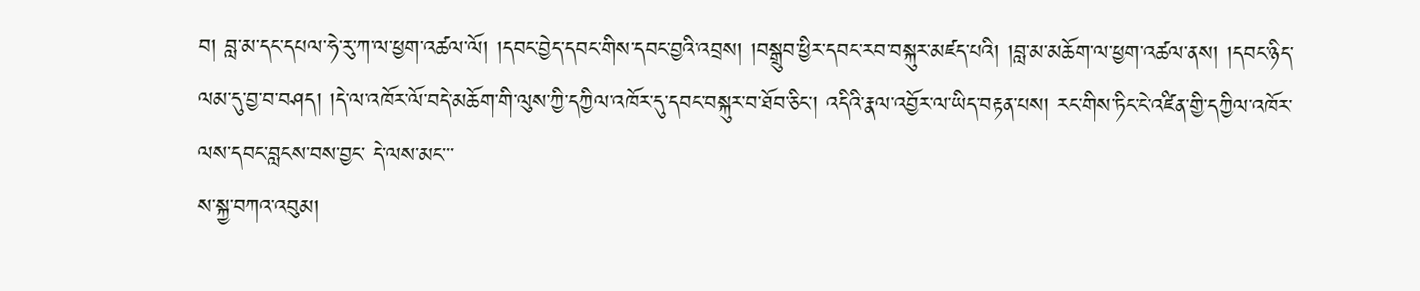བ། བླ་མ་དང་དཔལ་ཧེ་རུ་ཀ་ལ་ཕྱག་འཚལ་ལོ། །དབང་བྱེད་དབང་གིས་དབང་བྱའི་འབྲས། །བསྒྲུབ་ཕྱིར་དབང་རབ་བསྐུར་མཛད་པའི། །བླ་མ་མཆོག་ལ་ཕྱག་འཚལ་ནས། །དབང་ཉིད་ལམ་དུ་བྱ་བ་བཤད། །དེ་ལ་འཁོར་ལོ་བདེ་མཆོག་གི་ལུས་ཀྱི་དཀྱིལ་འཁོར་དུ་དབང་བསྐུར་བ་ཐོབ་ཅིང་། འདིའི་རྣལ་འབྱོར་ལ་ཡིད་བརྟན་པས། རང་གིས་ཏིང་ངེ་འཛིན་གྱི་དཀྱིལ་འཁོར་ལས་དབང་བླངས་བས་བྱང་ དེ་ལས་མང་་་
ས་སྐྱ་བཀའ་འབུམ།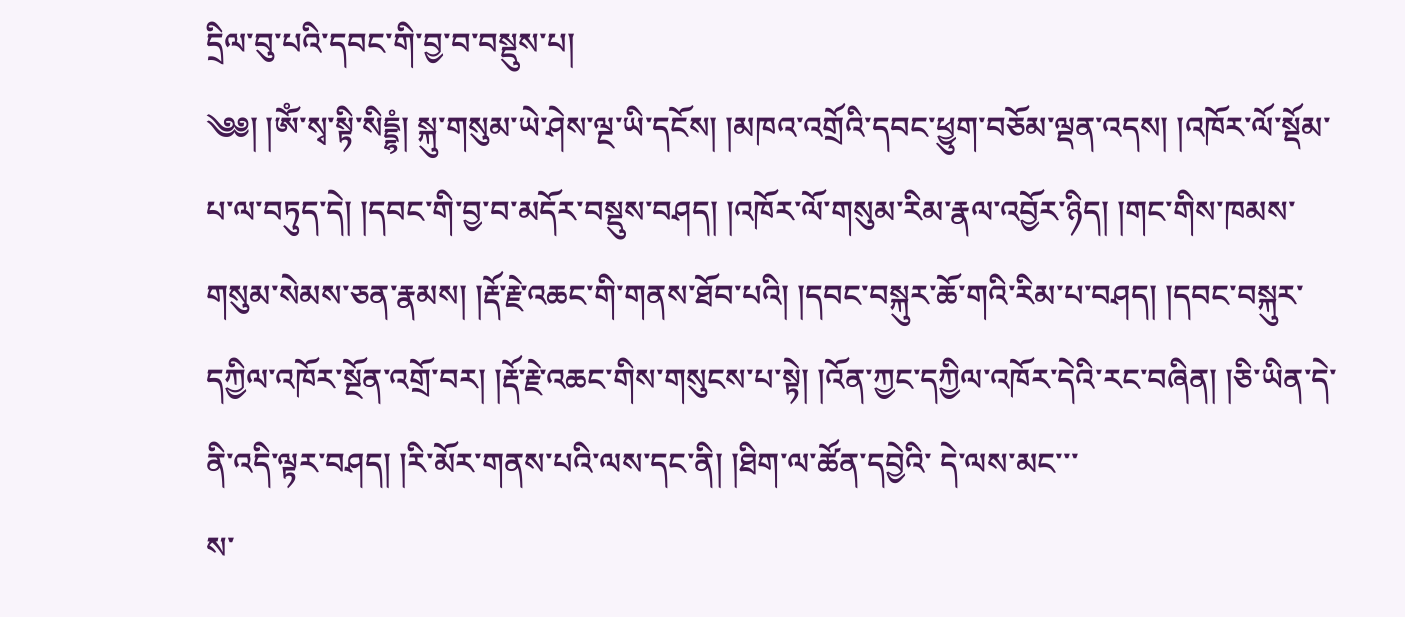དྲིལ་བུ་པའི་དབང་གི་བྱ་བ་བསྡུས་པ།
༄༅། །ཨོཾ་སྭ་སྟི་སིདྡྷཾ། སྐུ་གསུམ་ཡེ་ཤེས་ལྔ་ཡི་དངོས། །མཁའ་འགྲོའི་དབང་ཕྱུག་བཅོམ་ལྡན་འདས། །འཁོར་ལོ་སྡོམ་པ་ལ་བཏུད་དེ། །དབང་གི་བྱ་བ་མདོར་བསྡུས་བཤད། །འཁོར་ལོ་གསུམ་རིམ་རྣལ་འབྱོར་ཉིད། །གང་གིས་ཁམས་གསུམ་སེམས་ཅན་རྣམས། །རྡོ་རྗེ་འཆང་གི་གནས་ཐོབ་པའི། །དབང་བསྐུར་ཆོ་གའི་རིམ་པ་བཤད། །དབང་བསྐུར་དཀྱིལ་འཁོར་སྔོན་འགྲོ་བར། །རྡོ་རྗེ་འཆང་གིས་གསུངས་པ་སྟེ། །འོན་ཀྱང་དཀྱིལ་འཁོར་དེའི་རང་བཞིན། །ཅི་ཡིན་དེ་ནི་འདི་ལྟར་བཤད། །རི་མོར་གནས་པའི་ལས་དང་ནི། །ཐིག་ལ་ཚོན་དབྱེའི་ དེ་ལས་མང་་་
ས་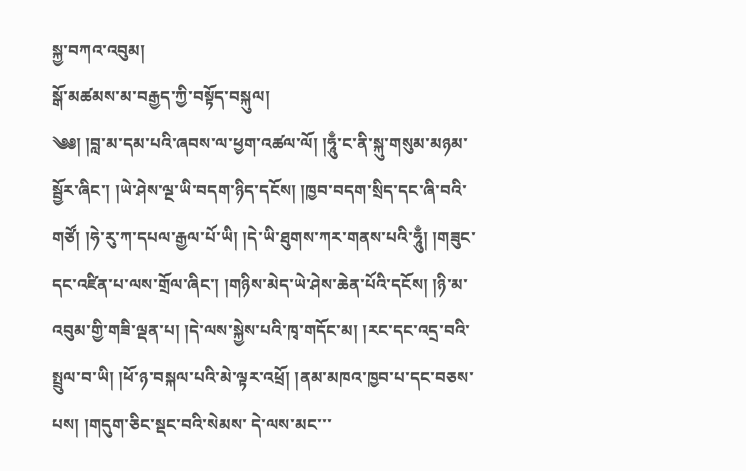སྐྱ་བཀའ་འབུམ།
སྒོ་མཚམས་མ་བརྒྱད་ཀྱི་བསྟོད་བསྐུལ།
༄༅། །བླ་མ་དམ་པའི་ཞབས་ལ་ཕྱག་འཚལ་ལོ། །ཧཱུྃ་ང་ནི་སྐུ་གསུམ་མཉམ་སྦྱོར་ཞིང་། །ཡེ་ཤེས་ལྔ་ཡི་བདག་ཉིད་དངོས། །ཁྱབ་བདག་སྲིད་དང་ཞི་བའི་གཙོ། །ཧེ་རུ་ཀ་དཔལ་རྒྱལ་པོ་ཡི། །དེ་ཡི་ཐུགས་ཀར་གནས་པའི་ཧཱུྃ། །གཟུང་དང་འཛིན་པ་ལས་གྲོལ་ཞིང་། །གཉིས་མེད་ཡེ་ཤེས་ཆེན་པོའི་དངོས། །ཉི་མ་འབུམ་གྱི་གཟི་ལྡན་པ། །དེ་ལས་སྐྱེས་པའི་ཁྭ་གདོང་མ། །རང་དང་འདྲ་བའི་སྤྲུལ་བ་ཡི། །ཕོ་ཉ་བསྐལ་པའི་མེ་ལྟར་འཕྲོ། །ནམ་མཁའ་ཁྱབ་པ་དང་བཅས་པས། །གདུག་ཅིང་སྡང་བའི་སེམས་ དེ་ལས་མང་་་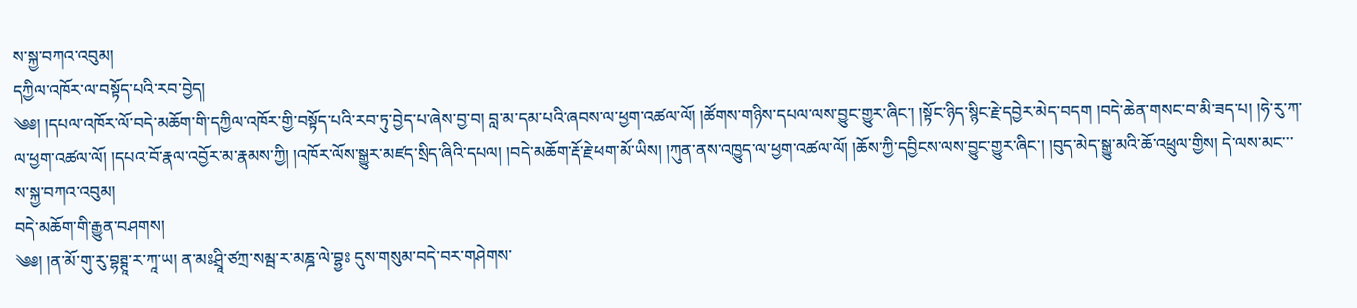ས་སྐྱ་བཀའ་འབུམ།
དཀྱིལ་འཁོར་ལ་བསྟོད་པའི་རབ་བྱེད།
༄༅། །དཔལ་འཁོར་ལོ་བདེ་མཆོག་གི་དཀྱིལ་འཁོར་གྱི་བསྟོད་པའི་རབ་ཏུ་བྱེད་པ་ཞེས་བྱ་བ། བླ་མ་དམ་པའི་ཞབས་ལ་ཕྱག་འཚལ་ལོ། །ཚོགས་གཉིས་དཔལ་ལས་བྱུང་གྱུར་ཞིང་། །སྟོང་ཉིད་སྙིང་རྗེ་དབྱེར་མེད་བདག །བདེ་ཆེན་གསང་བ་མི་ཟད་པ། །ཧེ་རུ་ཀ་ལ་ཕྱག་འཚལ་ལོ། །དཔའ་བོ་རྣལ་འབྱོར་མ་རྣམས་ཀྱི། །འཁོར་ལོས་སྒྱུར་མཛད་སྲིད་ཞིའི་དཔལ། །བདེ་མཆོག་རྡོ་རྗེ་ཕག་མོ་ཡིས། །ཀུན་ནས་འཁྱུད་ལ་ཕྱག་འཚལ་ལོ། །ཆོས་ཀྱི་དབྱིངས་ལས་བྱུང་གྱུར་ཞིང་། །བུད་མེད་སྒྱུ་མའི་ཆོ་འཕྲུལ་གྱིས། དེ་ལས་མང་་་
ས་སྐྱ་བཀའ་འབུམ།
བདེ་མཆོག་གི་རྒྱུན་བཤགས།
༄༅། །ན་མོ་གུ་རུ་བྷཊྚཱ་ར་ཀཱ་ཡ། ན་མཿཤྲཱི་ཙཀྲ་སམྦ་ར་མཎྜ་ལེ་བྷྱཿ དུས་གསུམ་བདེ་བར་གཤེགས་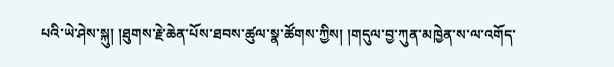པའི་ཡེ་ཤེས་སྐུ། །ཐུགས་རྗེ་ཆེན་པོས་ཐབས་ཚུལ་སྣ་ཚོགས་ཀྱིས། །གདུལ་བྱ་ཀུན་མཁྱེན་ས་ལ་འགོད་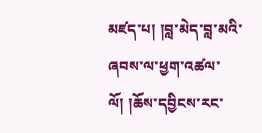མཛད་པ། །བླ་མེད་བླ་མའི་ཞབས་ལ་ཕྱག་འཚལ་ལོ། །ཆོས་དབྱིངས་རང་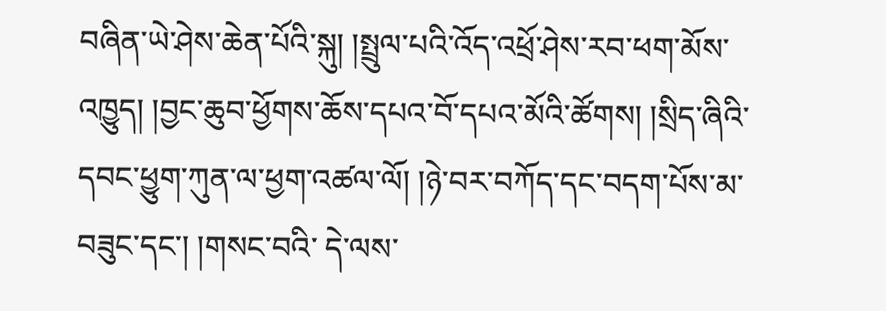བཞིན་ཡེ་ཤེས་ཆེན་པོའི་སྐུ། །སྤྲུལ་པའི་འོད་འཕྲོ་ཤེས་རབ་ཕག་མོས་འཁྱུད། །བྱང་ཆུབ་ཕྱོགས་ཆོས་དཔའ་བོ་དཔའ་མོའི་ཚོགས། །སྲིད་ཞིའི་དབང་ཕྱུག་ཀུན་ལ་ཕྱག་འཚལ་ལོ། །ཉེ་བར་བཀོད་དང་བདག་པོས་མ་བཟུང་དང་། །གསང་བའི་ དེ་ལས་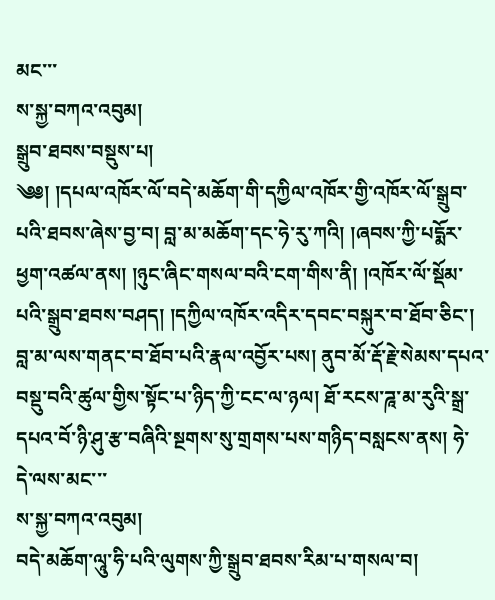མང་་་
ས་སྐྱ་བཀའ་འབུམ།
སྒྲུབ་ཐབས་བསྡུས་པ།
༄༅། །དཔལ་འཁོར་ལོ་བདེ་མཆོག་གི་དཀྱིལ་འཁོར་གྱི་འཁོར་ལོ་སྒྲུབ་པའི་ཐབས་ཞེས་བྱ་བ། བླ་མ་མཆོག་དང་ཧེ་རུ་ཀའི། །ཞབས་ཀྱི་པདྨོར་ཕྱག་འཚལ་ནས། །ཉུང་ཞིང་གསལ་བའི་ངག་གིས་ནི། །འཁོར་ལོ་སྡོམ་པའི་སྒྲུབ་ཐབས་བཤད། །དཀྱིལ་འཁོར་འདིར་དབང་བསྐུར་བ་ཐོབ་ཅིང་། བླ་མ་ལས་གནང་བ་ཐོབ་པའི་རྣལ་འབྱོར་པས། ནུབ་མོ་རྡོ་རྗེ་སེམས་དཔའ་བསྡུ་བའི་ཚུལ་གྱིས་སྟོང་པ་ཉིད་ཀྱི་ངང་ལ་ཉལ། ཐོ་རངས་ཌཱ་མ་རུའི་སྒྲ་དཔའ་བོ་ཉི་ཤུ་རྩ་བཞིའི་སྔགས་སུ་གྲགས་པས་གཉིད་བསླངས་ནས། ཧེ་ དེ་ལས་མང་་་
ས་སྐྱ་བཀའ་འབུམ།
བདེ་མཆོག་ལཱུ་ཧི་པའི་ལུགས་ཀྱི་སྒྲུབ་ཐབས་རིམ་པ་གསལ་བ།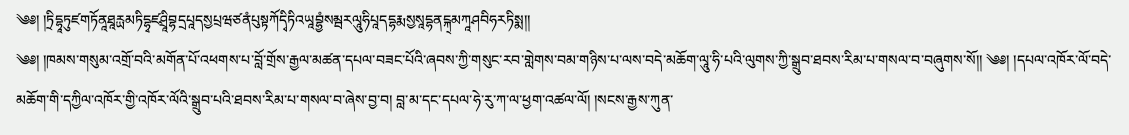༄༅། །ཏྲིདྷཱཏུཛགཏོནཱཐཱརྻམཏིདྷྭཛཤྲཱིབྷདྲཔཱདསྱཔྲཝཙནཾཔུསྟཀོདྭིཏིའཡཱབྷྱཾསམྦརལཱུཧིཔཱདདྷརྨསྱསཱདྷནངྐ྄མཀཱཤབིཧརཏིསྨ།།
༄༅། །ཁམས་གསུམ་འགྲོ་བའི་མགོན་པོ་འཕགས་པ་བློ་གྲོས་རྒྱལ་མཚན་དཔལ་བཟང་པོའི་ཞབས་ཀྱི་གསུང་རབ་གླེགས་བམ་གཉིས་པ་ལས་བདེ་མཆོག་ལཱུ་ཧི་པའི་ལུགས་ཀྱི་སྒྲུབ་ཐབས་རིམ་པ་གསལ་བ་བཞུགས་སོ།། ༄༅། །དཔལ་འཁོར་ལོ་བདེ་མཆོག་གི་དཀྱིལ་འཁོར་གྱི་འཁོར་ལོའི་སྒྲུབ་པའི་ཐབས་རིམ་པ་གསལ་བ་ཞེས་བྱ་བ། བླ་མ་དང་དཔལ་ཧེ་རུ་ཀ་ལ་ཕྱག་འཚལ་ལོ། །སངས་རྒྱས་ཀུན་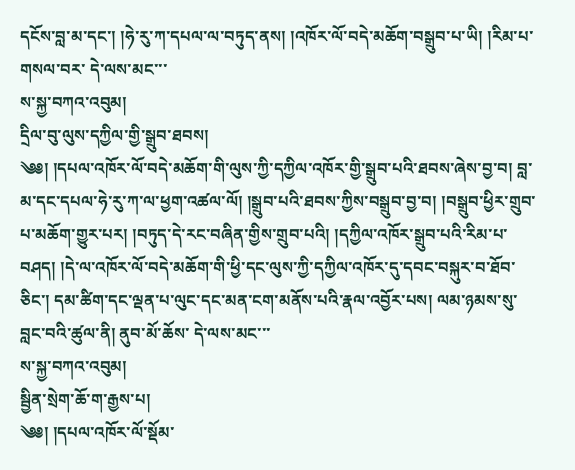དངོས་བླ་མ་དང་། །ཧེ་རུ་ཀ་དཔལ་ལ་བཏུད་ནས། །འཁོར་ལོ་བདེ་མཆོག་བསྒྲུབ་པ་ཡི། །རིམ་པ་གསལ་བར་ དེ་ལས་མང་་་
ས་སྐྱ་བཀའ་འབུམ།
དྲིལ་བུ་ལུས་དཀྱིལ་གྱི་སྒྲུབ་ཐབས།
༄༅། །དཔལ་འཁོར་ལོ་བདེ་མཆོག་གི་ལུས་ཀྱི་དཀྱིལ་འཁོར་གྱི་སྒྲུབ་པའི་ཐབས་ཞེས་བྱ་བ། བླ་མ་དང་དཔལ་ཧེ་རུ་ཀ་ལ་ཕྱག་འཚལ་ལོ། །སྒྲུབ་པའི་ཐབས་ཀྱིས་བསྒྲུབ་བྱ་བ། །བསྒྲུབ་ཕྱིར་གྲུབ་པ་མཆོག་གྱུར་པར། །བཏུད་དེ་རང་བཞིན་གྱིས་གྲུབ་པའི། །དཀྱིལ་འཁོར་སྒྲུབ་པའི་རིམ་པ་བཤད། །དེ་ལ་འཁོར་ལོ་བདེ་མཆོག་གི་ཕྱི་དང་ལུས་ཀྱི་དཀྱིལ་འཁོར་དུ་དབང་བསྐུར་བ་ཐོབ་ཅིང་། དམ་ཚིག་དང་ལྡན་པ་ལུང་དང་མན་ངག་མནོས་པའི་རྣལ་འབྱོར་པས། ལམ་ཉམས་སུ་བླང་བའི་ཚུལ་ནི། ནུབ་མོ་ཆོས་ དེ་ལས་མང་་་
ས་སྐྱ་བཀའ་འབུམ།
སྦྱིན་སྲེག་ཆོ་ག་རྒྱས་པ།
༄༅། །དཔལ་འཁོར་ལོ་སྡོམ་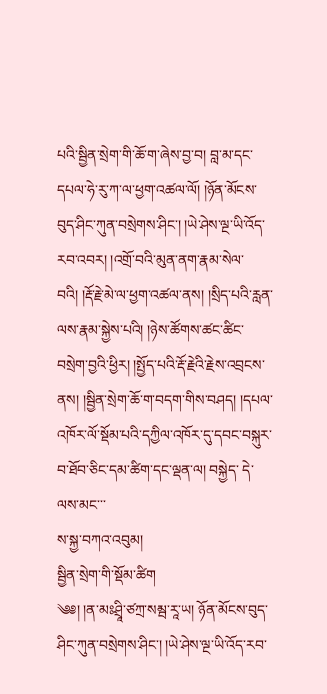པའི་སྦྱིན་སྲེག་གི་ཆོ་ག་ཞེས་བྱ་བ། བླ་མ་དང་དཔལ་ཧེ་རུ་ཀ་ལ་ཕྱག་འཚལ་ལོ། །ཉོན་མོངས་བུད་ཤིང་ཀུན་བསྲེགས་ཤིང་། །ཡེ་ཤེས་ལྔ་ཡི་འོད་རབ་འབར། །འགྲོ་བའི་མུན་ནག་རྣམ་སེལ་བའི། །རྡོ་རྗེ་མེ་ལ་ཕྱག་འཚལ་ནས། །སྲིད་པའི་རླན་ལས་རྣམ་སྐྱེས་པའི། །ཉེས་ཚོགས་ཚང་ཚིང་བསྲེག་བྱའི་ཕྱིར། །སྤྱོད་པའི་རྡོ་རྗེའི་རྗེས་འབྲངས་ནས། །སྦྱིན་སྲེག་ཆོ་ག་བདག་གིས་བཤད། །དཔལ་འཁོར་ལོ་སྡོམ་པའི་དཀྱིལ་འཁོར་དུ་དབང་བསྐུར་བ་ཐོབ་ཅིང་དམ་ཚིག་དང་ལྡན་ལ། བསྐྱེད་ དེ་ལས་མང་་་
ས་སྐྱ་བཀའ་འབུམ།
སྦྱིན་སྲེག་གི་སྡོམ་ཚིག
༄༅། །ན་མཿཤྲཱི་ཙཀྲ་སམྦ་རཱ་ཡ། ཉོན་མོངས་བུད་ཤིང་ཀུན་བསྲེགས་ཤིང་། །ཡེ་ཤེས་ལྔ་ཡི་འོད་རབ་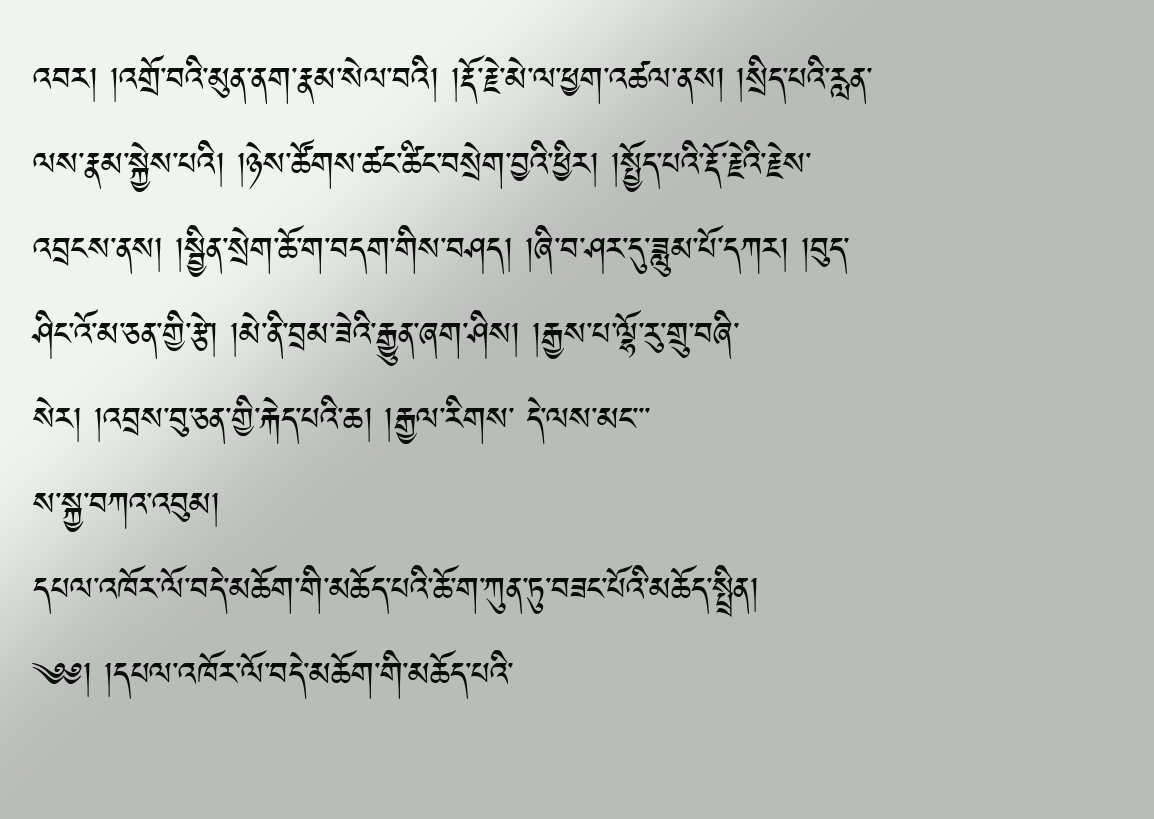འབར། །འགྲོ་བའི་མུན་ནག་རྣམ་སེལ་བའི། །རྡོ་རྗེ་མེ་ལ་ཕྱག་འཚལ་ནས། །སྲིད་པའི་རླན་ལས་རྣམ་སྐྱེས་པའི། །ཉེས་ཚོགས་ཚང་ཚིང་བསྲེག་བྱའི་ཕྱིར། །སྤྱོད་པའི་རྡོ་རྗེའི་རྗེས་འབྲངས་ནས། །སྦྱིན་སྲེག་ཆོ་ག་བདག་གིས་བཤད། །ཞི་བ་ཤར་དུ་ཟླུམ་པོ་དཀར། །བུད་ཤིང་འོ་མ་ཅན་གྱི་རྩེ། །མེ་ནི་བྲམ་ཟེའི་རྒྱུན་ཞག་ཤིས། །རྒྱས་པ་ལྷོ་རུ་གྲུ་བཞི་སེར། །འབྲས་བུ་ཅན་གྱི་རྐེད་པའི་ཆ། །རྒྱལ་རིགས་ དེ་ལས་མང་་་
ས་སྐྱ་བཀའ་འབུམ།
དཔལ་འཁོར་ལོ་བདེ་མཆོག་གི་མཆོད་པའི་ཆོ་ག་ཀུན་ཏུ་བཟང་པོའི་མཆོད་སྤྲིན།
༄༅། །དཔལ་འཁོར་ལོ་བདེ་མཆོག་གི་མཆོད་པའི་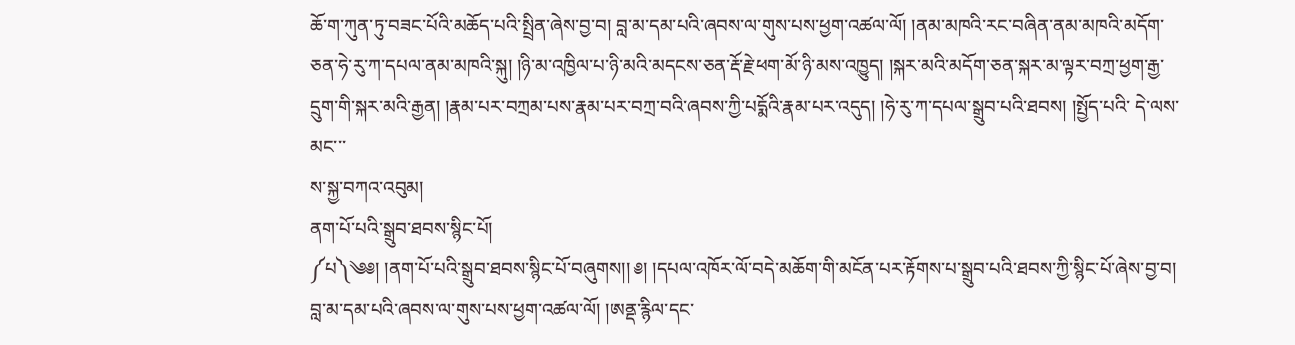ཆོ་ག་ཀུན་ཏུ་བཟང་པོའི་མཆོད་པའི་སྤྲིན་ཞེས་བྱ་བ། བླ་མ་དམ་པའི་ཞབས་ལ་གུས་པས་ཕྱག་འཚལ་ལོ། །ནམ་མཁའི་རང་བཞིན་ནམ་མཁའི་མདོག་ཅན་ཧེ་རུ་ཀ་དཔལ་ནམ་མཁའི་སྐུ། །ཉི་མ་འཁྱིལ་པ་ཉི་མའི་མདངས་ཅན་རྡོ་རྗེ་ཕག་མོ་ཉི་མས་འཁྱུད། །སྐར་མའི་མདོག་ཅན་སྐར་མ་ལྟར་བཀྲ་ཕྱག་རྒྱ་དྲུག་གི་སྐར་མའི་རྒྱན། །རྣམ་པར་བཀྲམ་པས་རྣམ་པར་བཀྲ་བའི་ཞབས་ཀྱི་པདྨོའི་རྣམ་པར་འདུད། །ཧེ་རུ་ཀ་དཔལ་སྒྲུབ་པའི་ཐབས། །སྤྱོད་པའི་ དེ་ལས་མང་་་
ས་སྐྱ་བཀའ་འབུམ།
ནག་པོ་པའི་སྒྲུབ་ཐབས་སྙིང་པོ།
༼པ༽༄༅། །ནག་པོ་པའི་སྒྲུབ་ཐབས་སྙིང་པོ་བཞུགས།། ༅། །དཔལ་འཁོར་ལོ་བདེ་མཆོག་གི་མངོན་པར་རྟོགས་པ་སྒྲུབ་པའི་ཐབས་ཀྱི་སྙིང་པོ་ཞེས་བྱ་བ། བླ་མ་དམ་པའི་ཞབས་ལ་གུས་པས་ཕྱག་འཚལ་ལོ། །ཨནྡ་རྙིལ་དང་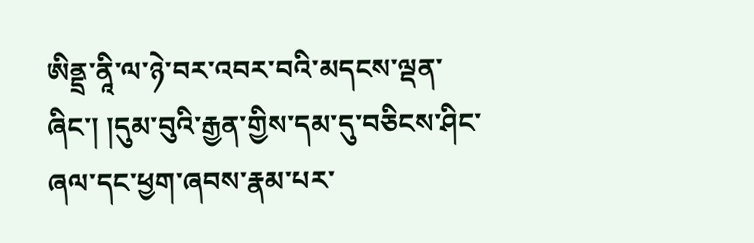ཨིནྡྲ་ནཱི་ལ་ཉེ་བར་འབར་བའི་མདངས་ལྡན་ཞིང་། །དུམ་བུའི་རྒྱན་གྱིས་དམ་དུ་བཅིངས་ཤིང་ཞལ་དང་ཕྱག་ཞབས་རྣམ་པར་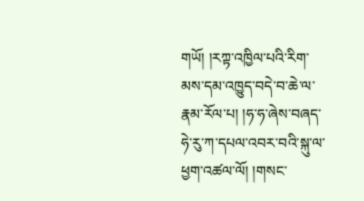གཡོ། །རཀྟ་འཁྱིལ་པའི་རིག་མས་དམ་འཁྱུད་བདེ་བ་ཆེ་ལ་རྣམ་རོལ་པ། །ཧ་ཧ་ཞེས་བཞད་ཧེ་རུ་ཀ་དཔལ་འབར་བའི་སྐུ་ལ་ཕྱག་འཚལ་ལོ། །གསང་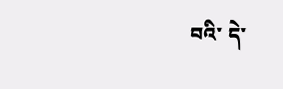བའི་ དེ་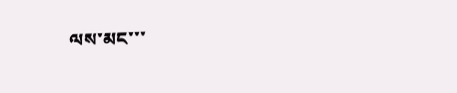ལས་མང་་་